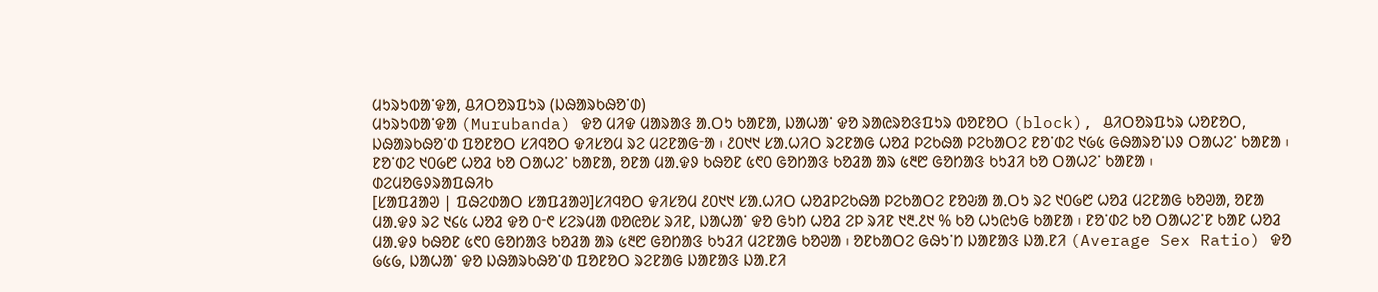ᱢᱩᱨᱩᱵᱟᱸᱫᱟ, ᱪᱤᱛᱚᱨᱯᱩᱨ (ᱡᱷᱟᱨᱠᱷᱚᱸᱰ)
ᱢᱩᱨᱩᱵᱟᱸᱫᱟ (Murubanda) ᱫᱚ ᱢᱤᱫ ᱢᱟᱨᱟᱝ ᱟᱹᱛᱩ ᱠᱟᱱᱟ, ᱡᱟᱦᱟᱸ ᱫᱚ ᱨᱟᱭᱨᱚᱝᱯᱩᱨ ᱵᱚᱱᱚᱛ (block), ᱪᱤᱛᱚᱨᱯᱩᱨ ᱦᱚᱱᱚᱛ, ᱡᱷᱟᱨᱠᱷᱚᱸᱰ ᱯᱚᱱᱚᱛ ᱥᱤᱧᱚᱛ ᱫᱤᱥᱚᱢ ᱨᱮ ᱢᱮᱱᱟᱜᱼᱟ ᱾ ᱒᱐᱑᱑ ᱥᱟᱹᱦᱤᱛ ᱨᱮᱱᱟᱜ ᱦᱚᱲ ᱞᱮᱠᱷᱟ ᱞᱮᱠᱟᱛᱮ ᱱᱚᱸᱰᱮ ᱑᱙᱕ ᱜᱷᱟᱨᱚᱸᱡᱽ ᱛᱟᱦᱮᱸ ᱠᱟᱱᱟ ᱾ ᱱᱚᱸᱰᱮ ᱑᱐᱙᱘ ᱦᱚᱲ ᱠᱚ ᱛᱟᱦᱮᱸ ᱠᱟᱱᱟ, ᱚᱱᱟ ᱢᱟᱹᱫᱽ ᱠᱷᱚᱱ ᱕᱖᱐ ᱜᱚᱴᱟᱝ ᱠᱚᱲᱟ ᱟᱨ ᱕᱓᱘ ᱜᱚᱴᱟᱝ ᱠᱩᱲᱤ ᱠᱚ ᱛᱟᱦᱮᱸ ᱠᱟᱱᱟ ᱾
ᱰᱮᱢᱚᱜᱽᱨᱟᱯᱷᱤᱠ
[ᱥᱟᱯᱲᱟᱣ | ᱯᱷᱮᱰᱟᱛ ᱥᱟᱯᱲᱟᱣ]ᱥᱤᱧᱚᱛ ᱫᱤᱥᱚᱢ ᱒᱐᱑᱑ ᱥᱟᱹᱦᱤᱛ ᱦᱚᱲᱞᱮᱠᱷᱟ ᱞᱮᱠᱟᱛᱮ ᱱᱚᱶᱟ ᱟᱹᱛᱩ ᱨᱮ ᱑᱐᱙᱘ ᱦᱚᱲ ᱢᱮᱱᱟᱜ ᱠᱚᱣᱟ, ᱚᱱᱟ ᱢᱟᱹᱫᱽ ᱨᱮ ᱑᱔᱕ ᱦᱚᱲ ᱫᱚ ᱐ᱼ᱖ ᱥᱮᱨᱢᱟ ᱵᱚᱭᱚᱥ ᱨᱤᱱ, ᱡᱟᱦᱟᱸ ᱫᱚ ᱜᱩᱴ ᱦᱚᱲ ᱮᱞ ᱨᱤᱱ ᱑᱓.᱒᱑ % ᱠᱚ ᱦᱩᱭᱩᱜ ᱠᱟᱱᱟ ᱾ ᱱᱚᱸᱰᱮ ᱠᱚ ᱛᱟᱦᱮᱸᱱ ᱠᱟᱱ ᱦᱚᱲ ᱢᱟᱹᱫᱽ ᱠᱷᱚᱱ ᱕᱖᱐ ᱜᱚᱴᱟᱝ ᱠᱚᱲᱟ ᱟᱨ ᱕᱓᱘ ᱜᱚᱴᱟᱝ ᱠᱩᱲᱤ ᱢᱮᱱᱟᱜ ᱠᱚᱣᱟ ᱾ ᱚᱱᱠᱟᱛᱮ ᱜᱷᱩᱸᱴ ᱡᱟᱱᱟᱝ ᱡᱟᱹᱱᱤ (Average Sex Ratio) ᱫᱚ ᱙᱕᱙, ᱡᱟᱦᱟᱸ ᱫᱚ ᱡᱷᱟᱨᱠᱷᱚᱸᱰ ᱯᱚᱱᱚᱛ ᱨᱮᱱᱟᱜ ᱡᱟᱱᱟᱝ ᱡᱟᱹᱱᱤ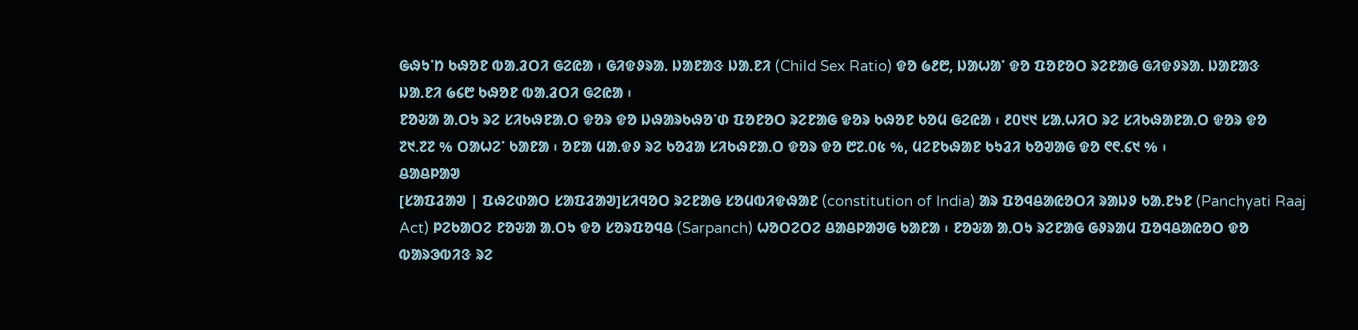ᱜᱷᱩᱸᱴ ᱠᱷᱚᱱ ᱵᱟᱹᱲᱛᱤ ᱜᱮᱭᱟ ᱾ ᱜᱤᱫᱽᱨᱟᱹ ᱡᱟᱱᱟᱝ ᱡᱟᱹᱱᱤ (Child Sex Ratio) ᱫᱚ ᱙᱒᱘, ᱡᱟᱦᱟᱸ ᱫᱚ ᱯᱚᱱᱚᱛ ᱨᱮᱱᱟᱜ ᱜᱤᱫᱽᱨᱟᱹ ᱡᱟᱱᱟᱝ ᱡᱟᱹᱱᱤ ᱙᱔᱘ ᱠᱷᱚᱱ ᱵᱟᱹᱲᱛᱤ ᱜᱮᱭᱟ ᱾
ᱱᱚᱶᱟ ᱟᱹᱛᱩ ᱨᱮ ᱥᱤᱠᱷᱱᱟᱹᱛ ᱫᱚᱨ ᱫᱚ ᱡᱷᱟᱨᱠᱷᱚᱸᱰ ᱯᱚᱱᱚᱛ ᱨᱮᱱᱟᱜ ᱫᱚᱨ ᱠᱷᱚᱱ ᱠᱚᱢ ᱜᱮᱭᱟ ᱾ ᱒᱐᱑᱑ ᱥᱟᱹᱦᱤᱛ ᱨᱮ ᱥᱤᱠᱷᱟᱱᱟᱹᱛ ᱫᱚᱨ ᱫᱚ ᱗᱑.᱗᱗ % ᱛᱟᱦᱮᱸ ᱠᱟᱱᱟ ᱾ ᱚᱱᱟ ᱢᱟᱹᱫᱽ ᱨᱮ ᱠᱚᱲᱟ ᱥᱤᱠᱷᱱᱟᱹᱛ ᱫᱚᱨ ᱫᱚ ᱘᱗.᱐᱕ %, ᱢᱮᱱᱠᱷᱟᱱ ᱠᱩᱲᱤ ᱠᱚᱣᱟᱜ ᱫᱚ ᱖᱖.᱔᱑ % ᱾
ᱪᱟᱪᱞᱟᱣ
[ᱥᱟᱯᱲᱟᱣ | ᱯᱷᱮᱰᱟᱛ ᱥᱟᱯᱲᱟᱣ]ᱥᱤᱧᱚᱛ ᱨᱮᱱᱟᱜ ᱥᱚᱢᱵᱤᱫᱷᱟᱱ (constitution of India) ᱟᱨ ᱯᱚᱧᱪᱟᱭᱚᱛᱤ ᱨᱟᱡᱽ ᱠᱟᱹᱱᱩᱱ (Panchyati Raaj Act) ᱞᱮᱠᱟᱛᱮ ᱱᱚᱶᱟ ᱟᱹᱛᱩ ᱫᱚ ᱥᱚᱨᱯᱚᱧᱪ (Sarpanch) ᱦᱚᱛᱮᱛᱮ ᱪᱟᱪᱞᱟᱣᱜ ᱠᱟᱱᱟ ᱾ ᱱᱚᱶᱟ ᱟᱹᱛᱩ ᱨᱮᱱᱟᱜ ᱜᱽᱨᱟᱢ ᱯᱚᱧᱪᱟᱭᱚᱛ ᱫᱚ ᱵᱟᱨᱳᱵᱤᱝ ᱨᱮ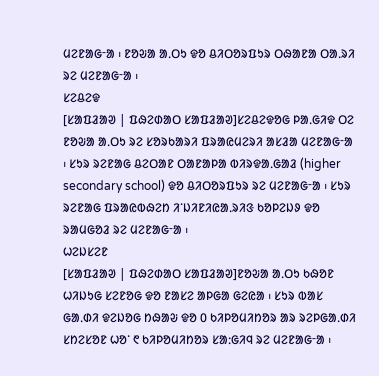ᱢᱮᱱᱟᱜᱼᱟ ᱾ ᱱᱚᱶᱟ ᱟᱹᱛᱩ ᱫᱚ ᱪᱤᱛᱚᱨᱯᱩᱨ ᱛᱷᱟᱱᱟ ᱛᱟᱹᱨᱤ ᱨᱮ ᱢᱮᱱᱟᱜᱼᱟ ᱾
ᱥᱮᱪᱮᱫ
[ᱥᱟᱯᱲᱟᱣ | ᱯᱷᱮᱰᱟᱛ ᱥᱟᱯᱲᱟᱣ]ᱥᱮᱪᱮᱫᱚᱜ ᱞᱟᱹᱜᱤᱫ ᱛᱮ ᱱᱚᱶᱟ ᱟᱹᱛᱩ ᱨᱮ ᱥᱚᱨᱠᱟᱨᱤ ᱯᱨᱟᱭᱢᱮᱨᱤ ᱟᱥᱲᱟ ᱢᱮᱱᱟᱜᱼᱟ ᱾ ᱥᱩᱨ ᱨᱮᱱᱟᱜ ᱪᱮᱛᱟᱱ ᱛᱟᱱᱟᱞᱟ ᱵᱤᱨᱫᱟᱹᱜᱟᱲ (higher secondary school) ᱫᱚ ᱪᱤᱛᱚᱨᱯᱩᱨ ᱨᱮ ᱢᱮᱱᱟᱜᱼᱟ ᱾ ᱥᱩᱨ ᱨᱮᱱᱟᱜ ᱯᱨᱟᱭᱵᱷᱮᱴ ᱤᱸᱡᱤᱱᱤᱭᱟᱹᱨᱤᱝ ᱠᱚᱞᱮᱡᱽ ᱫᱚ ᱨᱟᱢᱜᱚᱲ ᱨᱮ ᱢᱮᱱᱟᱜᱼᱟ ᱾
ᱦᱮᱡᱥᱮᱱ
[ᱥᱟᱯᱲᱟᱣ | ᱯᱷᱮᱰᱟᱛ ᱥᱟᱯᱲᱟᱣ]ᱱᱚᱶᱟ ᱟᱹᱛᱩ ᱠᱷᱚᱱ ᱦᱤᱡᱩᱜ ᱥᱮᱱᱚᱜ ᱫᱚ ᱱᱟᱥᱮ ᱟᱞᱜᱟ ᱜᱮᱭᱟ ᱾ ᱥᱩᱨ ᱵᱟᱥ ᱜᱟᱹᱰᱤ ᱫᱮᱡᱚᱜ ᱴᱷᱟᱶ ᱫᱚ ᱐ ᱠᱤᱞᱚᱢᱤᱴᱚᱨ ᱟᱨ ᱨᱮᱞᱜᱟᱹᱰᱤ ᱥᱴᱮᱥᱚᱱ ᱦᱚᱸ ᱖ ᱠᱤᱞᱚᱢᱤᱴᱚᱨ ᱥᱟᱺᱜᱤᱧ ᱨᱮ ᱢᱮᱱᱟᱜᱼᱟ ᱾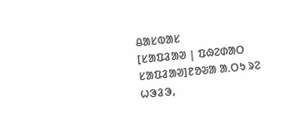ᱪᱟᱥᱵᱟᱥ
[ᱥᱟᱯᱲᱟᱣ | ᱯᱷᱮᱰᱟᱛ ᱥᱟᱯᱲᱟᱣ]ᱱᱚᱶᱟ ᱟᱹᱛᱩ ᱨᱮ ᱦᱳᱲᱳ,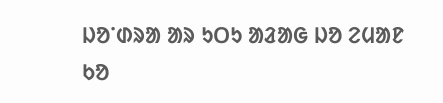ᱡᱚᱸᱰᱨᱟ ᱟᱨ ᱩᱛᱩ ᱟᱲᱟᱜ ᱡᱚ ᱮᱢᱟᱱ ᱠᱚ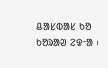ᱪᱟᱥᱵᱟᱥ ᱠᱚ ᱠᱚᱨᱟᱣ ᱮᱫᱼᱟ ᱾